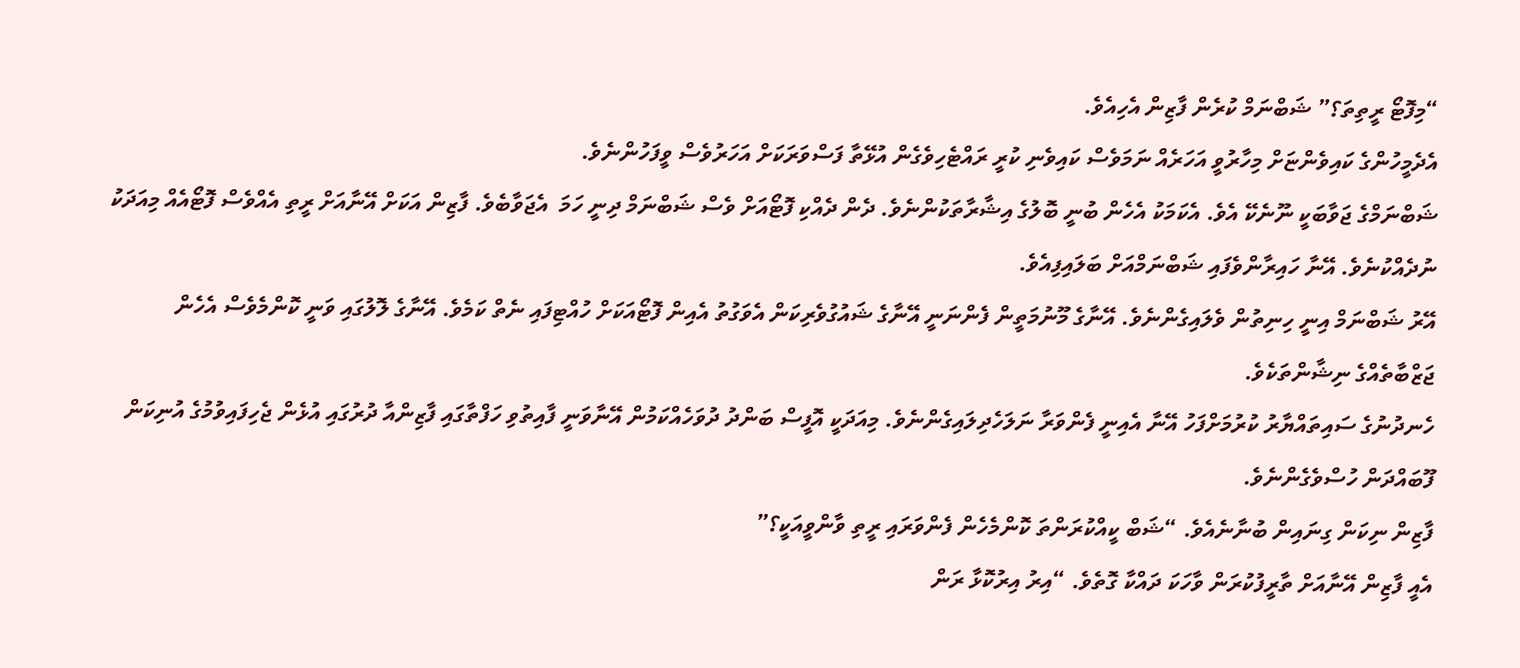“މިފޮޓޯ ރީތިތަ؟” ޝަބްނަމް ކުރެން ފާޒިން އެހިއެވެ.
އެދެމީހުންގެ ކައިވެންޏަށް މިހާރުވީ އަހަރެއް ނަމަވެސް ކައިވެނި ކުރީ ރައްޓެހިވެގެން އުޅޭތާ ފަސްވަރަކަށް އަހަރުވެސް ވީފަހުންނެވެ.
ޝަބްނަމްގެ ޖަވާބަކީ ނޫނެކޭ އެވެ. އެކަމަކު އެހެން ބުނީ ބޮލުގެ އިޝާރާތަކުންނެވެ. ދެން ދެއްކި ފޮޓޯއަށް ވެސް ޝަބްނަމް ދިނީ ހަމަ  އެޖަވާބެވެ. ފާޒިން އަކަށް އޭނާއަށް ރީތި އެއްވެސް ފޮޓޯއެއް މިއަދަކު ނުދެއްކުނެވެ. އޭނާ ހައިރާންވެފައި ޝަބްނަމްއަށް ބަލައިފިއެވެ.
އޭރު ޝަބްނަމް އިނީ ހިނިތުން ވެލައިގެންނެވެ. އޭނާގެ މޫނުމަތީން ފެންނަނީ އޭނާގެ ޝައުގުވެރިކަން އެވަގުތު އެއިން ފޮޓޯއަކަށް ހުއްޓިފައި ނެތް ކަމެވެ. އޭނާގެ ލޮލުގައި ވަނީ ކޮންމެވެސް އެހެން ޖަޒްބާތެއްގެ ނިޝާންތަކެވެ.
ހެނދުނުގެ ސައިތައްޔާރު ކުރުމަށްފަހު އޭނާ އެއިނީ ފެންވަރާ ނަލަހެދިލައިގެންނެވެ. މިއަދަކީ އޮފީސް ބަންދު ދުވަހެއްކަމުން އޭނާވަނީ ފާއިތުވި ހަފްތާގައި ފާޒިންއާ ދުރުގައި އުޅެން ޖެހިފައިވުމުގެ އުނިކަން ފޫބައްދަން ހުސްވެގެންނެވެ.
ފާޒިން ނިކަން ގިނައިން ބުނާނެއެވެ. “ޝަބް ކީއްކުރަންތަ ކޮންމެހެން ފެންވަރައި ރީތި ވާންވީއަކީ؟”
އެއީ ފާޒިން އޭނާއަށް ތާރީފުކުރަން ވާހަކަ ދައްކާ ގޮތެވެ. “އިރު އިރުކޮޅާ ރަން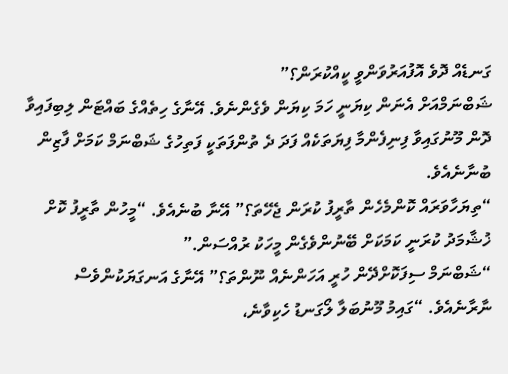ގަނޑެއް ދޮވެ އޮފުއަރުވަންވީ ކީއްކުރަން؟”
ޝަބްނަމްއަށް އެނަން ކިޔަނީ ހަމަ ކިޔަން ވެގެންނެވެ. އޭނާގެ ހިތެއްގެ ބައްޓަން ލިބިފައިވާ ދޮން މޫނުގައިވާ ފިނިފެންމާ ފިޔަތަކެއް ފަދަ ދެ ތުންފަތަކީ ފަތިހުގެ ޝަބްނަމް ކަމަށް ފާޒިން ބުނާނެއެވެ.
“ތިޔަހާވަރައް ކޮންމެހެން ތާރީފު ކުރަން ޖެހޭތަ؟” އޭނާ ބުނެއެވެ. “މީހުން ތާރީފު ކޮށް ޚުޝާމަދު ކުރަނީ ކަމަކަށް ބޭނުންވެގެން މީހަކު ރުއްސަން.”
“ޝަބްނަމް ސިފަކޮށްދޭން ހުރީ އަހަންނެއް ނޫންތަ؟” އޭނާގެ އަނގަޔަކުންވެސް ނާރާނެއެވެ. “ގައިމު މޫނުބަލާ ލޯގަނޑު ހެކިވާނެ،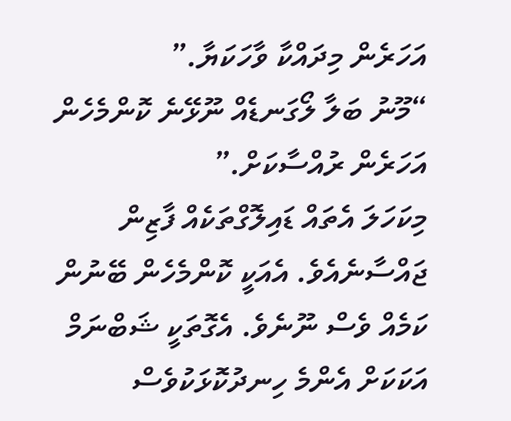އަހަރެން މިދައްކާ ވާހަކަޔާ.”
“މޫނު ބަލާ ލޯގަނޑެއް ނޫޅޭނެ ކޮންމެހެން އަހަރެން ރުއްސާކަށް.”
މިކަހަލަ އެތައް ޑައިލޮގްތަކެއް ފާޒިން ޖައްސާނެއެވެ. އެއަކީ ކޮންމެހެން ބޭނުން ކަމެއް ވެސް ނޫނެވެ. އެގޮތަކީ ޝަބްނަމް އަކަކަށް އެންމެ ހިނދުކޮޅަކުވެސް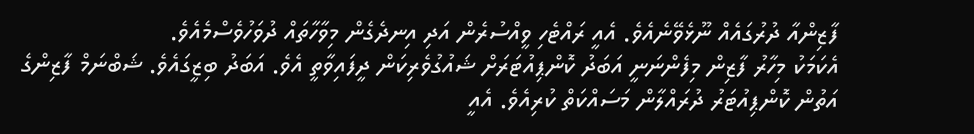ފާޒިންއާ ދުރުގައެއް ނޫޅެވޭނެއެވެ. އެއީ ރައްޓެހި ވީއްސުރެން އަދި އިނދެގެން މިވާހާތައް ދުވަހުވެސްމެއެވެ.
އެކަމަކު މިހާރު ފާޒިން މިފެންނަނީ އަބަދު ކޮންޕިއުޓަރަށް ޝައުގުވެރިކަން ދީފައިވާތީ އެވެ. އަބަދު ބިޒީގައެވެ. ޝަބްނަމް ފާޒިންގެ އަތުން ކޮންޕިއުޓަރު ދުރައްލާން މަސައްކަތް ކުރިއެވެ. އެއީ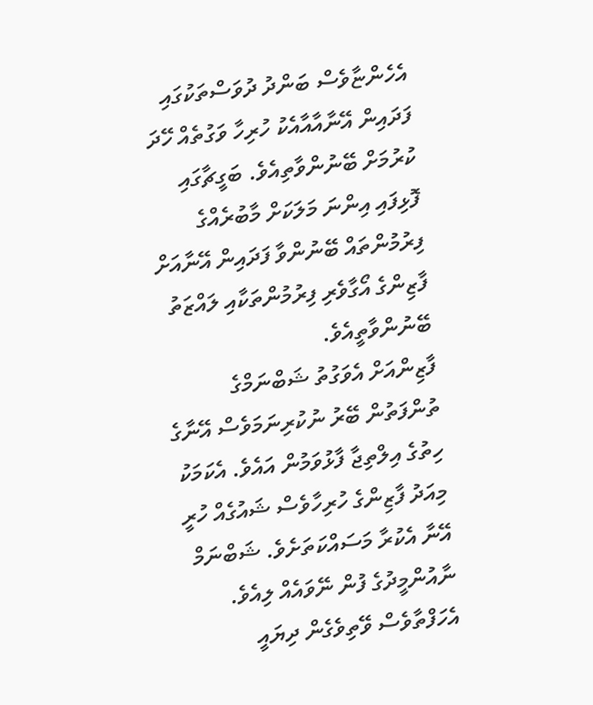އެހެންޏާވެސް ބަންދު ދުވަސްތަކުގައި ފަދައިން އޭނާއާއާއެކު ހުރިހާ ވަގުތެއް ހޭދަ ކުރުމަށް ބޭނުންވާތިއެވެ. ބަގީޗާގައި ފޮޅިފައި އިންނަ މަލަކަށް މާބުރެއްގެ ފިރުމުންތައް ބޭނުންވާ ފަދައިން އޭނާއަށް ފާޒިންގެ އޯގާވެރި ފިރުމުންތަކާއި ލައްޒަތު ބޭނުންވާތީއެވެ.
ފާޒިންއަށް އެވަގުތު ޝަބްނަމްގެ ތުންފަތުން ބޭރު ނުކުރިނަމަވެސް އޭނާގެ ހިތުގެ އިލްތިޖާ ފާޅުވަމުން އައެވެ. އެކަމަކު މިއަދު ފާޒިންގެ ހުރިހާވެސް ޝައުގެއް ހުރީ އޭނާ އެކުރާ މަސައްކަތަށެވެ. ޝަބްނަމް ނާއުންމީދުގެ ފުން ނޭވައެއް ލިއެވެ.
އެހަފްތާވެސް ވޭތިވެގެން ދިޔައީ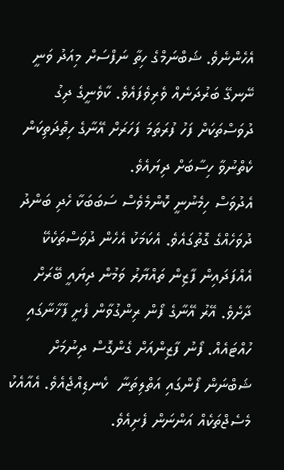އެހެންނެވެ. ޝަބްނަމްގެ ހިތާ ނަފްސަށް މިއަދު ވަނީ ނޭނގޭ ބަރުދަނެއް ވެރިވެފައެވެ. ކާވެނީގެ ދިގު ދުވަސްތަކަށް ފަހު ފުރަތަމަ ފަހަރަށް އޭނާގެ ހިތްދަތިކަން ކެތްނުވާ ހިސާބަށް ދިޔައެވެ.
އެދުވަސް ހިމެނުނީ ކޮންމެވެސް ސަބަބަކާ ހެދި ބަންދު ދުވަހެއްގެ ގޮތުގައެވެ. އެކަމަކު އެހެން ދުވަސްތަކެކޭ އެއްފަދައިން ފާޒިން ތައްޔާރު ވަމުން ދިޔައީ ބޭރަށް ދާށެވެ. އޭރު އޭނާގެ ފޯން ރިންގުވާން ފެށީ ފާޚާނާގައި ހުއްޓައެއް. ފޯނު ފާޒިންއަށް ގެންގޮސް ދިނުމަށް ޝަބްނަން ފޯންގައި އަތްލިތަނާ  ކެނޑިއްޖެއެވެ. އެއާއެކު މެސެޖްތަކެއް އަންނަން ފެށިއެވެ.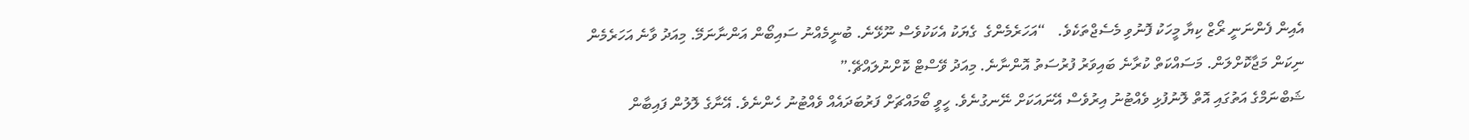އެއިން ފެންނަނީ ރޯޒް ކިޔާ މީހަކު ފޮނުވި މެސެޖްތަކެވެ.   “އަހަރެމެންގެ  ގެޔަކު އެކަކުވެސް ނޫޅޭނެ. ބުނީމެއްނު ސައިބޯން އަންނާނަމޭ. މިއަދު ވާނެ އަހަރެމެން ނިކަން މަޖާކޮށްލަން. މަސައްކަތް ކުރާނެ ބައިވަރު ފުރުސަތު އޮންނާނެ. މިއަދު ވޭސްޓް ކޮށްނުލައްޗޭ.”
ޝަބްނަމްގެ އަތުގައި އޮތް ލޮނުފުޅި ވެއްޓުނު އިރުވެސް އޭނައަކަށް ނޭނގުނެވެ. ހީވީ ބޯމައްޗަށް ފަރުބަދައެއް ވެއްޓުނު ހެންނެވެ. އޭނާގެ ލޮލުން ފައިބާން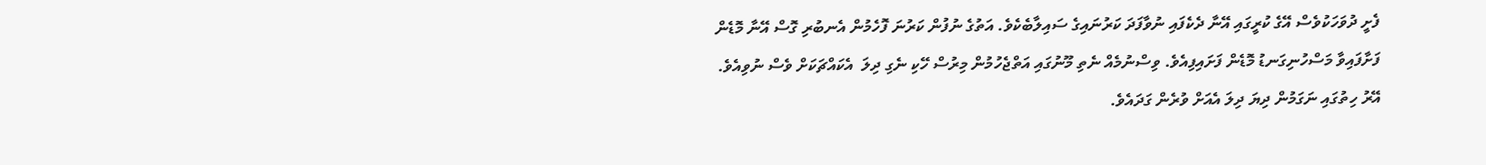ފެށީ ދުވަހަކުވެސް އޭގެ ކުރީގައި އޭނާ ދެކެފައި ނުވާފަދަ ކަރުނައިގެ ސައިލާބެކެވެ. އަތުގެ ނުފުން ކަރުނަ ފޮހެމުން އެނބުރި ގޮސް އޭނާ މޮޑެން ފަށާފައިވާ މަސްހުނިގަނޑު މޮޑެން ފަށައިފިއެވެ. ވިސްނުމެއް ނެތި މޫނުގައި އަތްޖެހުމުން މިރުސް ހޭކި ނެގި ދިލަ  އެކައްޗަކަށް ވެސް ނުވިއެވެ. އޭރު ހިތުގައި ނަގަމުން ދިޔަ ދިލަ އެއަށް ވުރެން ގަދައެވެ.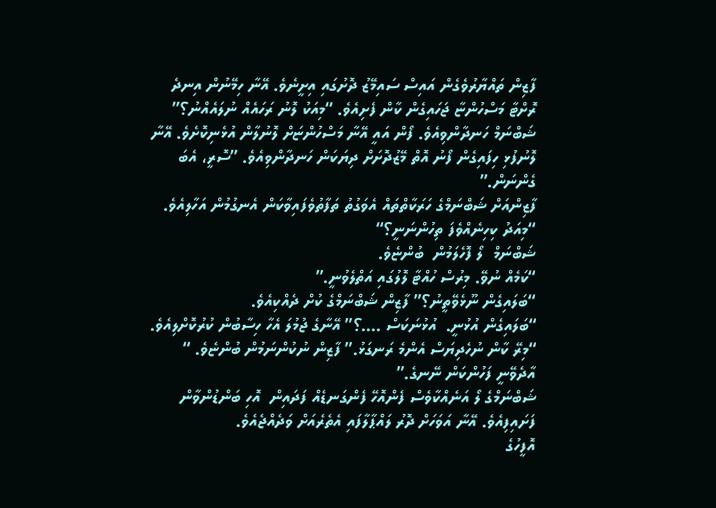ފާޒިން ތައްޔާރުވެގެން އައިސް ސައިމޭޒު ދޮށުގައި އިށީނެވެ. އޭނާ ހިމޭނުން އިނދެ ރޮށްޓާ މަސްހުންޏާ ޖަހައިގެން ކާން ފެށިއެވެ. “މިއަކު ލޮނު ރަހައެއް ނުލައެއްނު؟”
ޝަބްނަމް ހަނދާންވިއެވެ. ފޯން އައީ އޭނާ މަސްހުންޏަށް ލޮނުލާން އުޅެނިކޮށެވެ. އޭނާ ލޮނުފުޅި ހިފައިގެން ފޯނު އޮތް މޭޒުދޮށަށް ދިޔަކަން ހަނދާންވިއެވެ. ”ސޮރީ، އެބަ ގެންނަން.”
ފާޒިންއަށް ޝަބްނަމްގެ ހަރަކާތްތައް އެވަގުތު ތަފާތުވެފައިވާކަން އެނގުމުން އަހާލިއެވެ. “މިއަދު ކިހިނެއްވެފަ ތިހުންނަނީ؟“
ޝަބްނަމް  ލޯ ފޮހެލަމުން  ބުންޏެވެ.
“ކަމެއް ނުވޭ. މިރުސް ހުއްޓާ ލޮލުގައި އަތްލެވުނީ.”
“ބަލައިގެން ނޫޅެވޭތީނު؟” ފާޒިން ޝަބްނަމްގެ ކުށް ދެއްކިއެވެ.
“ބަލައިގެން އުޅުނީ.  އުޅުނަކަސް ….؟” އޭނާގެ ޖުމުލަ އެހާ ހިސާބުން ކުރުކޮށްލިއެވެ.
“މިރޭ ކާން ނުހެދިޔަސް އެންމެ ރަނގަޅު.” ފާޒިން ނުކުންނަމުން ބުންޏެވެ. “ އާދެވޭނީ ފަހުންކަން ނޭނގެ.”
ޝަބްނަމްގެ ލޯ އަނެއްކާވެސް ފެންއޮހޭ ފެންގަނޑެއް ފަދައިން  އޮހި ބަންޑުންވާން ފަށައިފިއެވެ. އޭނާ އަވަހަށް ދޮރު ލައްޕާލާފައި އެތެރެއަށް ވަދެއްޖެއެވެ.
އޮފީހުގެ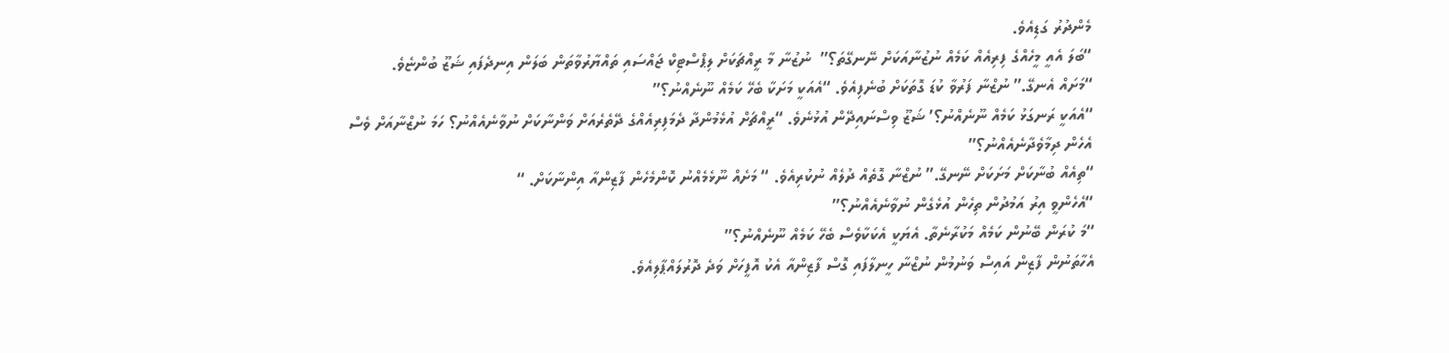މެންދުރު ގަޑިއެވެ.
“ބަލަ އެއީ މީހެއްގެ ފިރިއެއް ކަމެއް ނުޒުނާއަކަށް ނޭނގޭތަ؟”  ނުޒުނާ މާ ރީއްޗަކަށް ލިޕްސްޓިކް ޖައްސައި ތައްޔާރުވާތަން ބަލަން އިނދެފައި ޝަޒޫ ބުންޏެވެ.
“މަށައް އެނގޭ.” ނުޒްނާ ފަރުވާ ކުޑަ ގޮތަކަށް ބުނެފިއެވެ. “އެއަކީ މަށަކާ ބެހޭ ކަމެއް ނޫނެއްނު؟”
“އެއަކީ ރަނގަޅު ކަމެއް ނޫނެއްނު؟’ ޝަޒޫ ވިސްނައިދޭން އުޅުނެވެ. “ރީއްޗަށް އުޅެމުންދާ ދެމަފިރިއެއްގެ ދޭތެރެއަށް ވަންނާކަށް ނުވާނެއެއްނު؟ ހަމަ ނުޒްނާއަށް ވެސް އެހެން ދިމާވެދާނެއެއްނު؟”
“ތިއެއް ބުނާކަށް މަށަކަށް ނޭނގޭ.” ނުޒްނާ ގޮތެއް ދުލެއް ނުކުރިއެވެ. “ މަށެއް ނޫޅެމެއްނު ކޮންމެހެން ފާޒިންއާ އިންނާކަށް. “
“އެހެންވީ އިރު އަމުދުން ތިހެން އުޅެގެން ނުވާނެއެއްނު؟”
“މަ ކުރަން ބޭނުން ކަމެއް މަކުރާނެތާ. އެޔަކީ އެކަކާވެސް ބެހޭ ކަމެއް ނޫނެއްނު؟”
އެހާތަނުން ފާޒިން އައިސް ވަނުމުން ނުޒްނާ ހީނލާފައި ގޮސް ފާޒިންއާ އެކު އޮފީހަށް ވަދެ ދޮރުލައްޕާލިއެވެ.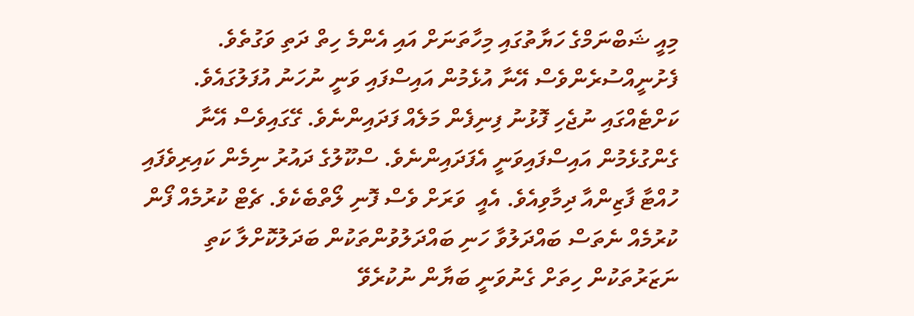މިއީ ޝަބްނަމްގެ ހަޔާތުގައި މިހާތަނަށް އައި އެންމެ ހިތް ދަތި ވަގުތެވެ.  ފެށުނީއްސުރެންވެސް އޭނާ އުޅެމުން އައިސްފައި ވަނީ ނުހަނު އުފަލުގައެވެ. ކަށްޓެއްގައި ނުޖެހި ފޮޅުނު ފިނިފެން މަލެއް ފަދައިންނެވެ. ގޭގައިވެސް އޭނާ ގެންގުޅެމުން އައިސްފައިވަނީ އެފަދައިންނެވެ. ސްކޫލުގެ ދައުރު ނިމެން ކައިރިވެފައި ހުއްޓާ ފާޒިންއާ ދިމާވިއެވެ. އެއީ  ވަރަށް ވެސް ފޮނި ލޯތްބެކެވެ. ޗެޓް ކުރުމެއް ފޯން ކުރުމެއް ނެތަސް ބައްދަލުވާ ހަނި ބައްދަލުވުންތަކުން ބަދަލުކޮށްލާ ކަތި ނަޒަރުތަކުން ހިތަށް ގެނުވަނީ ބަޔާން ނުކުރެވޭ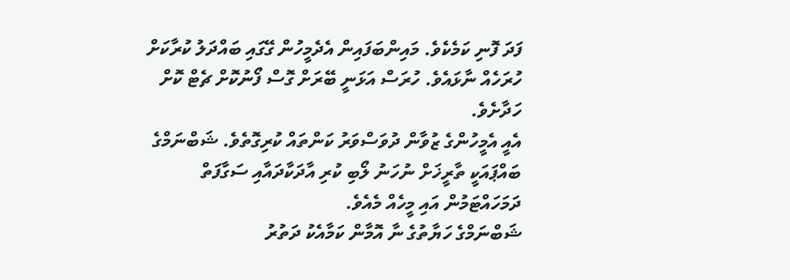ފަދަ ފޮނި ކަމެކެވެ. މައިންބަފައިން އެދެމީހުން ގޭގައި ބައްދަލު ކުރާކަށް ހުރަހެއް ނާޅައެވެ. ހުރަސް އަޅަނީ ބޭރަށް ގޮސް ފޯނުކޮށް ޗެޓް ކޮށް ހަދާށެވެ.
އެއީ އެމީހުންގެ ޒުވާން ދުވަސްވަރު ކަންތައް ކުރިގޮތެވެ. ޝަބްނަމްގެ ބައްޕައަކީ ތާރީޚަށް ނުހަނު ލޯބި ކުރި އާދަކާދައާއި ސަގާފަތް ދަމަހައްޓަމުން އައި މީހެއް މެއެވެ.
ޝަބްނަމްގެ ހަޔާތުގެ ނާ އޮމާން ކަމާއެކު ދަތުރު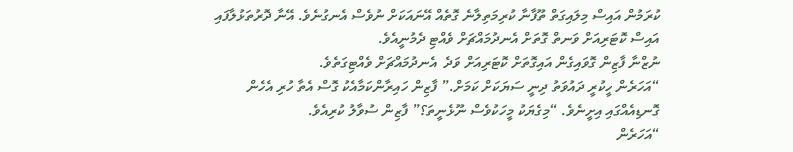ކުރަމުން އައިސް މިލައިގަތް ތޫފާނާ ކުރިމަތިލާނެ ގޮތެއް އޭނައަކަށް ނުވެސް އެނގުނެވެ. އޭނާ ދޮރުތަޅުލާފައި އައިސް ކޮޓަރިއަށް ވަނތް ގޮތަށް އެނދުމައްޗަށް ވެއްޓި ދެމުނީއެވެ.
ނުޒްނާ ފާޒިން ގޮވައިގެން އައިގޮތަށް ކޮޓަރިއަށް ވަދެ  އެނދުމައްޗަށް ވެއްޓިގަތެވެ.
“އަހަރެން ހީކުރީ ދައުވަތު ދިނީ ސަޔަކަށް ކަމަށް.” ފާޒިން ހައިރާންކަމާއެކު ގޮސް އެތާ ހުރި އެހެން ގޮނޑިއެއްގައި އިށީނެވެ. “މިގެޔަކު މީހަކުވެސް ނޫޅެނީތަ؟” ފާޒިން ސުވާލު ކުރިއެވެ.
“އަހަރެން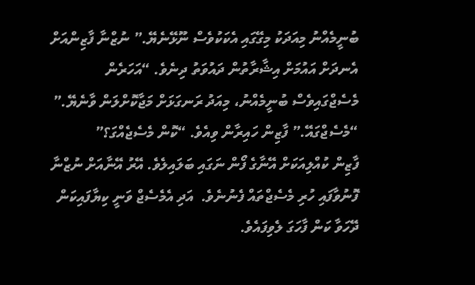ބުނީމެއްނު މިއަދަކު މިގޭގައި އެކަކުވެސް ނޫޅޭނެޔޭ.” ނުޒްނާ ފާޒިންއަށް އެނދަށް އައުމަށް އިޝާރާތުން ދައުވަތު ދިނެވެ. “އަހަރެން މެސެޖްގައިވެސް ބުނީމެއްނު، މިއަދު ރަނގަޅަށް މަޖާކޮށްލަން ވާނެޔޭ.”
“މެސެޖްގައޭ.” ފާޒިން ހައިރާން ވިއެވެ. “ކޮން މެސެޖެއްގަ؟”
ފާޒިން ކުއްލިއަކަށް އޭނާގެ ފޯން ނަގައި ބަލައިލެވެ. އޭރު އޭނާއަށް ނުޒްނާ ފޮނުވާފައި ހުރި މެސެޖްތައް ފެނުނެވެ.  އަދި އެމެސެޖް ވަނީ ކިޔާފައިކަން ދޭހަވާ ކަން ފާހަގަ ލެވިފައެވެ.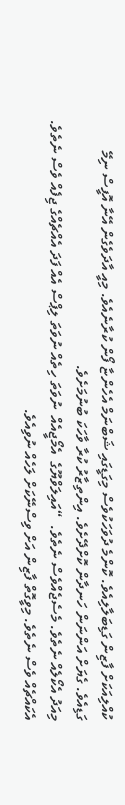ކުއްލިއަކަށް ފާޒިން ގަޑިބަލާލިއެވެ. ކޮންމެ ދުވަހަކުވެސް މިގަޑީގައި ޝަބްނަމް އެހެންޏާ ފޯން ކުރާނެއެވެ. މިއީ އާދަވެގެން އޭނާ އޮފީސް ނިމޭ ގަޑިއެވެ. ގެޔަށް އަންނަން ހަނދާން ކޮށްދޭށެވެ. އިންތިޒާރު ކުރާ ވާހަކަ ބުނުމަށެވެ.
މިއަދު އެކޯލެއް ނެތެވެ. މެސެޖެއްވެސް ނެތެވެ.  “އައިލަވްޔޫގެ  އެމޯޖީއެއް  ނުވަތަ ހިތެއް ނުވަތަ ލިޕްސް އެއް ފަދަ އެއްޗެއްގެ ޖިފެއް ވެސް ނެތެވެ. އެކައްޗެއް ވެސް ނެތެވެ. މިވީގޮތް ފާޒިން އަށް ވިސްނޭކަށް ލަހެއް ނުވިއެވެ.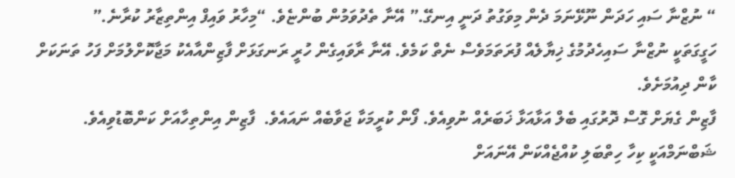“ ނުޒްނާ ސައި ހަދަން ނޫޅޭނަމަ ދެން މިވަގުތު ދަނީ އިނގޭ.” އޭނާ ތެދުވަމުން ބުންޏެވެ. “މިހާރު ވައިފް އިންތިޒާރު ކުރާނެ.”
ހަގީގަތަކީ ނުޒްނާ ސައިހެދުމުގެ ޚިޔާލެއް ފުރަތަމަވެސް ނެތް ކަމެވެ. އޭނާ ރާވައިގެން ހުރީ ރަނގަޅަށް ފާޒިންއާއެކު މަޖާކޮށްލުމަށް ފަހު ތަނަކަށް ކާން ދިއުމަށެވެ.
ފާޒިން ގެޔަށް ގޮސް ދޮރުގައި ބެލް އަޅާއަޅާ ޚަބަރެއް ނުވިއެވެ. ފޯން ކުރީމަކާ ޖަވާބެއް ނައައެވެ.  ފާޒިން އިންތިހާއަށް ކަންބޮޑުވިއެވެ. ޝަބްނަމްއަކީ ކިހާ ހިތްބަލި ކުއްޖެއްކަން އޭނައަށް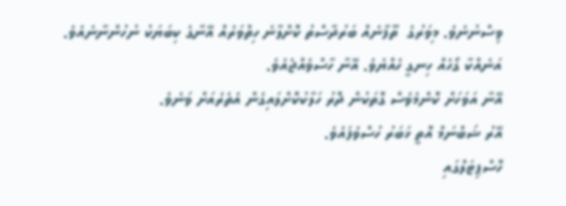ވިސްނުނެވެ. މިވަރުގެ  ތޫފާނެއް ބަރުދާސްތު ކޮށްލާނެ ހިތްވަރެއް އޭނާގެ ކިބަޔަކު ނުހުންނާނެއެވެ. އަނެއްކާ ގޯހެއް ހިނގީ ހެއްޔެވެ. އޭނާ ހާސްވެއްޖެއެވެ.
އޭނާ އަވަހަށް ކޮންމެވެސް ގޮތަކުން ދޮރު ހަލާކުކޮށްލައިގެން އެތެރެއަށް ވަނެވެ.
އޭރު ޝަބްނަމް އޮތީ ޚަބަރު ހުސްވެފައެވެ.
ހޮސްޕިޓަލްގައި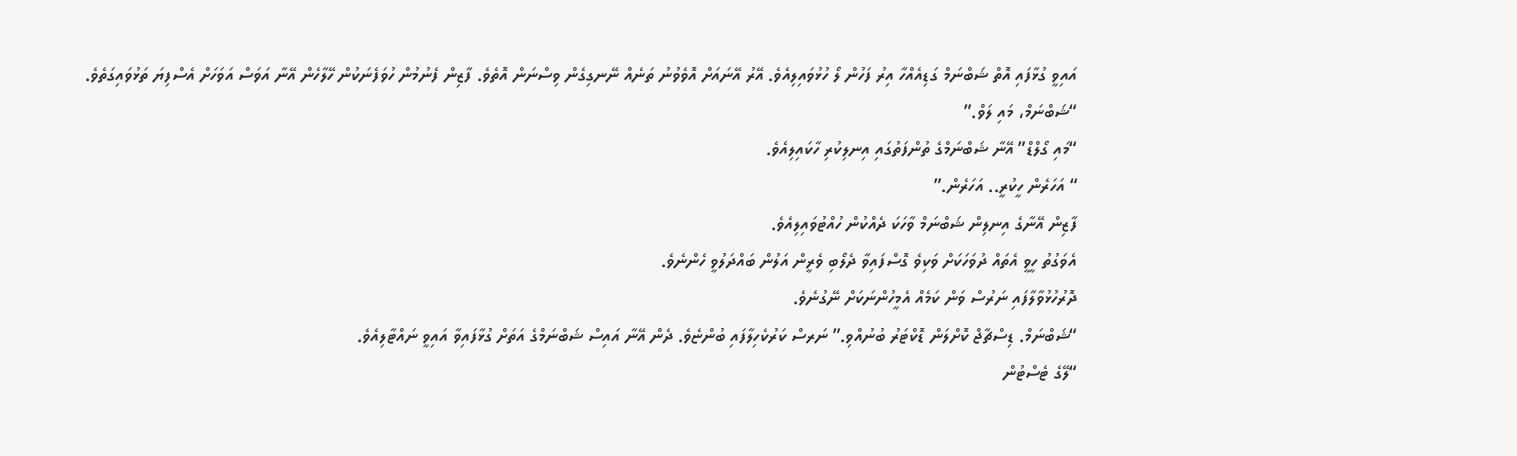އައިވީ ގުޅާފައި އޮތް ޝަބްނަމް ގަޑިއެއްހާ އިރު ފަހުން ލޯ ހުޅުވައިލިއެވެ. އޭރު އޭނައަށް އޮވެވުނު ތަނެއް ނޭނގިގެން ވިސްނަން އޮތެވެ. ފާޒިން ފެނުމުން ހުވަފެނަކުން ހޭލާހެން އޭނާ އަވަސް އަވަހަށް އެސްފިޔަ ތަޅުވައިގަތެވެ.
“ޝަބްނަމް، މައި ލަވް.”
“މައި ގޯލްޑް” އޭނާ ޝަބްނަމްގެ ތުންފަތުގައި އިނލިކުރި ހާކައިލިއެވެ.
“ އަހަރެން ހީކުރީ.. އަހަރެން.”
ފާޒިން އޭނާގެ އިނލިން ޝަބްނަމް ވާހަކަ ދެއްކުން ހުއްޓުވައިލިއެވެ.
އެވަގުތު ހީވީ އެތައް ދުވަހަކަށް ވަކިވެ ގޮސްފައިވާ ދެލޯބި ވެރީން އަލުން ބައްދަލުވީ ހެންނެވެ.
ދޮރުހުޅުވާލާފައި ނަރުސް ވަން ކަމެއް އެމީހުންނަކަށް ނޭގުނެވެ.
“ޝަބްނަމް. ޑިސްޗާޖް ކޮށްލަން ޑޮކްޓަރު ބުނުއްވި.” ނަރސް ކަރުކެހިލާފައި ބުންޏެވެ. ދެން އޭނާ އައިސް ޝަބްނަމްގެ އަތަށް ގުޅާފައިވާ އައިވީ ނައްޓާލިއެވެ.
“ލޭގެ ޓެސްޓުން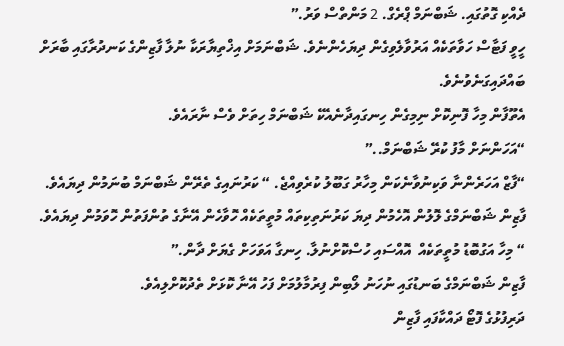ދެއްކި ގޮތުގައި. ޝަބްނަމް ޕްރެގް. 2 މަންތްސް ވަރު.”
ހީވީ ފަޓާސް ހަވާތަކެއް އަރުވާލެވިގެން ދިޔަހެންނެވެ. ޝަބްނަމަށް އިޚްތިޔާރަކާ ނުލާ ފާޒިންގެ ކަނދުރާގައި ބާރަށް  ބައްދައިގަނެވުނެވެ.
އެތޫފާން މިހާ ފޮނިކޮށް ނިމިގެން ހިނގައިދާނެއެކޭ ޝަބްނަމް ހިތަށް ވެސް ނާރައެވެ.
“އަހަންނަށް މާފު ކުރޭ ޝަބްނަމް..”
“ފާޒް އަހަރެންނާ ވަކިނުވާނެކަން މިހާރު ގަބޫލު ކުރެވިއްޖެ. “ ކަރުނައިގެ ތެރޭން ޝަބްނަމް ބުނަމުން ދިޔައެވެ.
ފާޒިން ޝަބްނަމްގެ ލޮލުން އޮހެމުން ދިޔަ ކަރުނަތިކިތައް މުތީތަކެއް ހޮވާހެން އޭނާގެ ތުންފަތުން ހޮވަމުން ދިޔައެވެ.
“ މިހާ އަގުބޮޑު މުތީތަކެއް  އޮއްސައި ހުސްކޮށްނުލާ. ހިނގާ އަވަހަށް ގެޔަށް ދާން.”
ފާޒިން ޝަބްނަމްގެ ބަނޑުގައި ނުހަނު ލޯބިން ފިރުމާލުމަށް ފަހު އޭނާ ކޮޅަށް ތެދުކޮށްލިއެވެ.
ދަރިފުޅުގެ ފޮޓޯ ދައްކާފައި ފާޒިން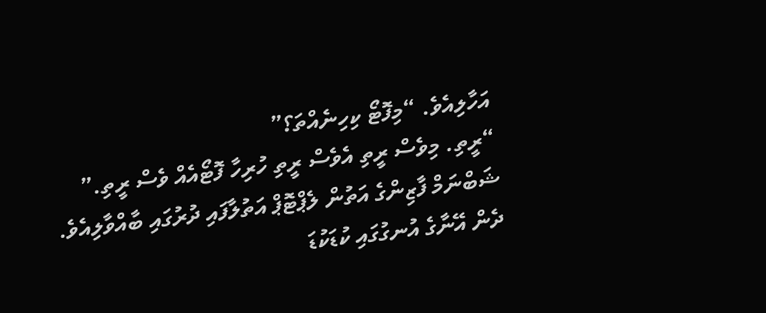އަހާލިއެވެ. “މިފޮޓޯ ކިހިނެއްތަ؟”
“ރީތި. މިވެސް ރީތި އެވެސް ރީތި ހުރިހާ ފޮޓޯއެއް ވެސް ރީތި.” ޝަބްނަމް ފާޒިންގެ އަތުން ލެޕްޓޮޕް އަތުލާފައި ދުރުގައި ބާއްވާލިއެވެ. ދެން އޭނާގެ އުނގުގައި ކުޑަކުޑަ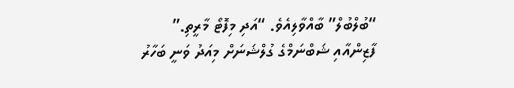“ބުލްބުލް” ބާއްވާލިއެވެ. “އަދި މިފޮޓޯ މާރީތި.”
ފާޒިންއާއި ޝަބްނަމްގެ ގުލްޝަނަށް މިއަދު ވަނީ ބަހާރު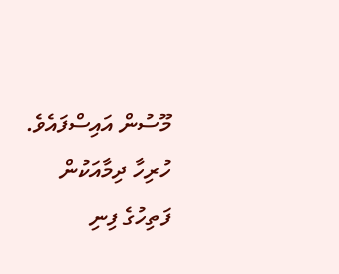މޫސުން އައިސްފައެވެ. ހުރިހާ ދިމާއަކުން ފަތިހުގެ ފިނި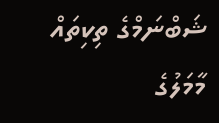ޝަބްނަމްގެ ތިކިތައް މާމަލުގެ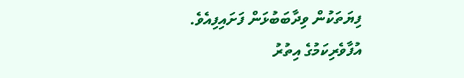ފިޔަތަކުން ވިދާބަބުޅަން ފަށައިފިއެވެ.
އުފާވެރިކަމުގެ އިތުރު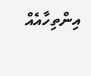އިންތިހާއެއް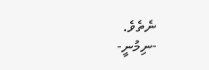ނެތެވެ.
-ނިމުނީ-